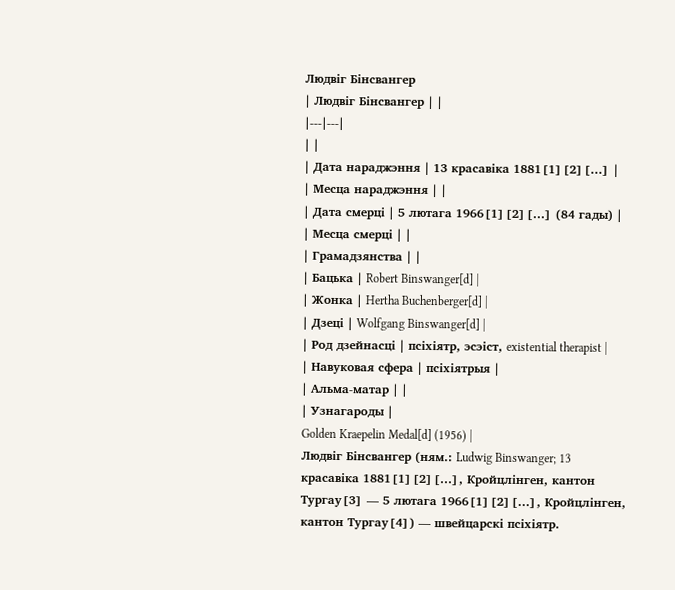Людвіг Бінсвангер
| Людвіг Бінсвангер | |
|---|---|
| |
| Дата нараджэння | 13 красавіка 1881[1][2][…] |
| Месца нараджэння | |
| Дата смерці | 5 лютага 1966[1][2][…] (84 гады) |
| Месца смерці | |
| Грамадзянства | |
| Бацька | Robert Binswanger[d] |
| Жонка | Hertha Buchenberger[d] |
| Дзеці | Wolfgang Binswanger[d] |
| Род дзейнасці | псіхіятр, эсэіст, existential therapist |
| Навуковая сфера | псіхіятрыя |
| Альма-матар | |
| Узнагароды |
Golden Kraepelin Medal[d] (1956) |
Людвіг Бінсвангер (ням.: Ludwig Binswanger; 13 красавіка 1881[1][2][…], Кройцлінген, кантон Тургау[3] — 5 лютага 1966[1][2][…], Кройцлінген, кантон Тургау[4]) — швейцарскі псіхіятр.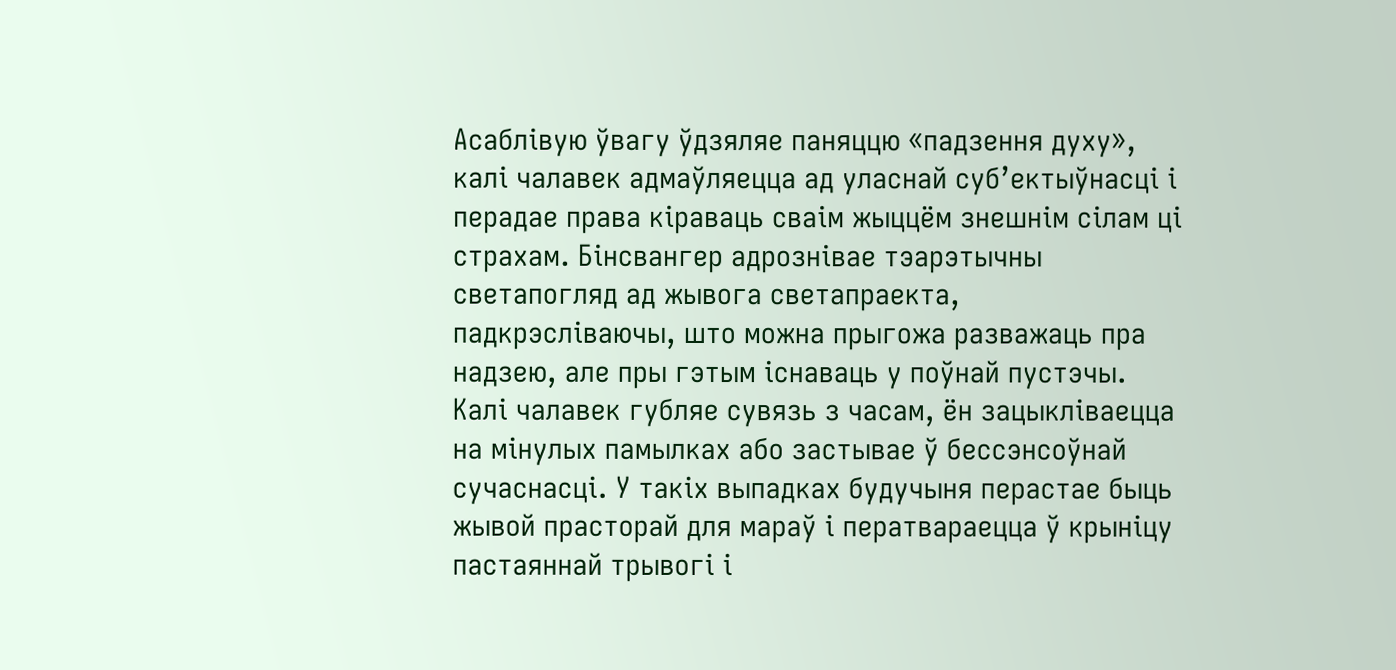Асаблівую ўвагу ўдзяляе паняццю «падзення духу», калі чалавек адмаўляецца ад уласнай суб’ектыўнасці і перадае права кіраваць сваім жыццём знешнім сілам ці страхам. Бінсвангер адрознівае тэарэтычны светапогляд ад жывога светапраекта, падкрэсліваючы, што можна прыгожа разважаць пра надзею, але пры гэтым існаваць у поўнай пустэчы. Калі чалавек губляе сувязь з часам, ён зацыкліваецца на мінулых памылках або застывае ў бессэнсоўнай сучаснасці. У такіх выпадках будучыня перастае быць жывой прасторай для мараў і ператвараецца ў крыніцу пастаяннай трывогі і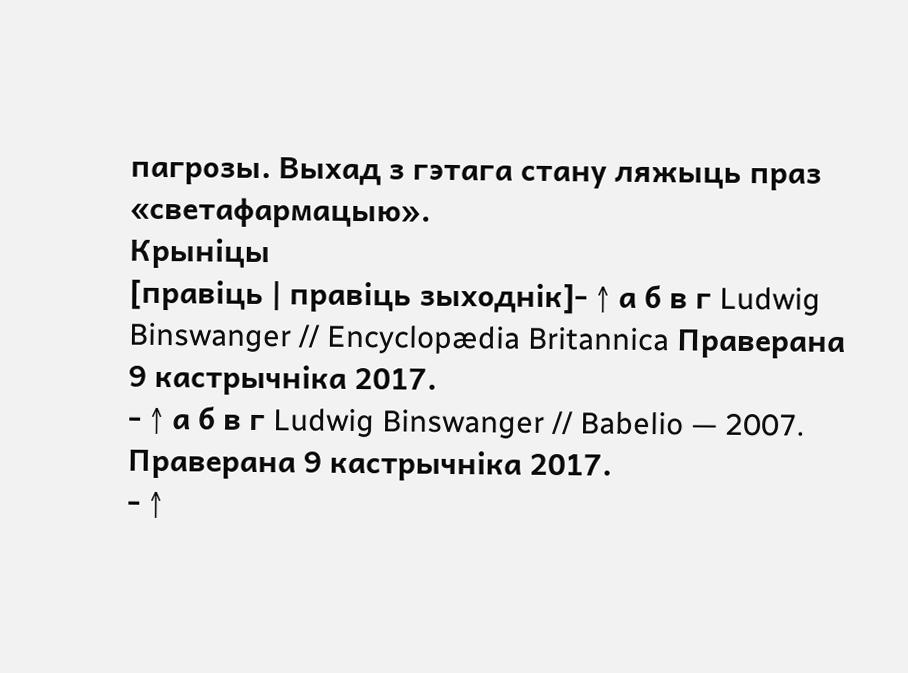пагрозы. Выхад з гэтага стану ляжыць праз «светафармацыю».
Крыніцы
[правіць | правіць зыходнік]- ↑ а б в г Ludwig Binswanger // Encyclopædia Britannica Праверана 9 кастрычніка 2017.
- ↑ а б в г Ludwig Binswanger // Babelio — 2007. Праверана 9 кастрычніка 2017.
- ↑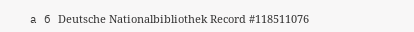а б Deutsche Nationalbibliothek Record #118511076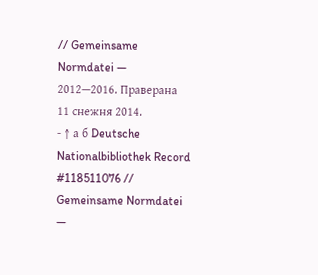// Gemeinsame Normdatei — 2012—2016. Праверана 11 снежня 2014.
- ↑ а б Deutsche Nationalbibliothek Record #118511076 // Gemeinsame Normdatei —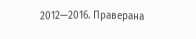2012—2016. Праверана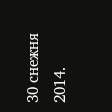30 снежня 2014.